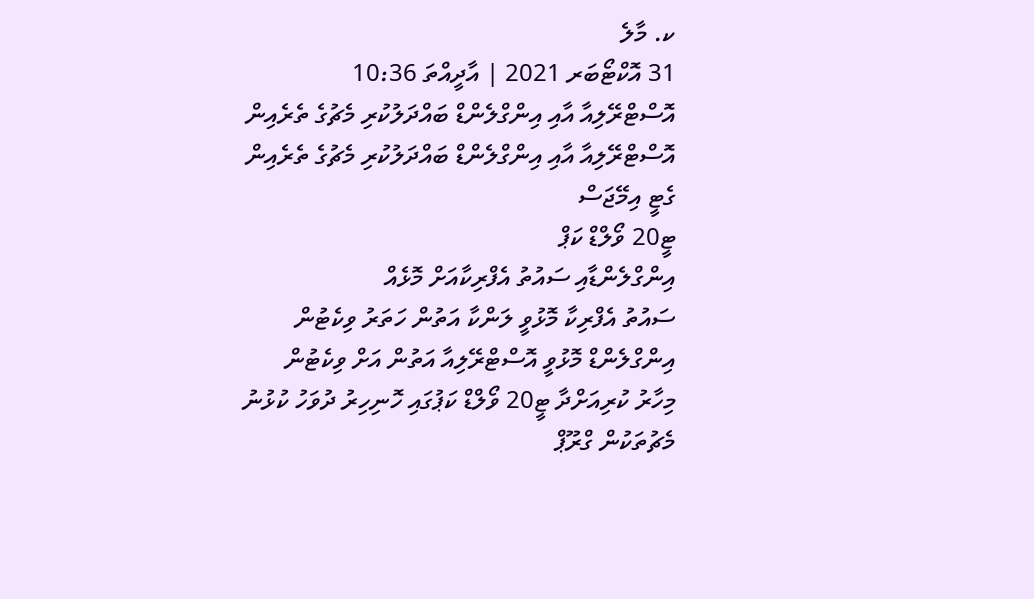ކ. މާލެ
31 އޮކްޓޯބަރ 2021 | އާދީއްތަ 10:36
އޮސްޓްރޭލިއާ އާއި އިންގްލެންޑް ބައްދަލުކުރި މެޗުގެ ތެރެއިން
އޮސްޓްރޭލިއާ އާއި އިންގްލެންޑް ބައްދަލުކުރި މެޗުގެ ތެރެއިން
ގެޓީ އިމޭޖަސް
ޓީ20 ވޯލްޑް ކަޕް
އިންގްލެންޑާއި ސައުތު އެފްރިކާއަށް މޮޅެއް
ސައުތު އެފްރިކާ މޮޅުވީ ލަންކާ އަތުން ހަތަރު ވިކެޓުން
އިންގްލެންޑް މޮޅުވީ އޮސްޓްރޭލިއާ އަތުން އަށް ވިކެޓުން
މިހާރު ކުރިއަށްދާ ޓީ20 ވޯލްޑް ކަޕުގައި ހޮނިހިރު ދުވަހު ކުޅުނު މެޗުތަކުން ގްރޫޕް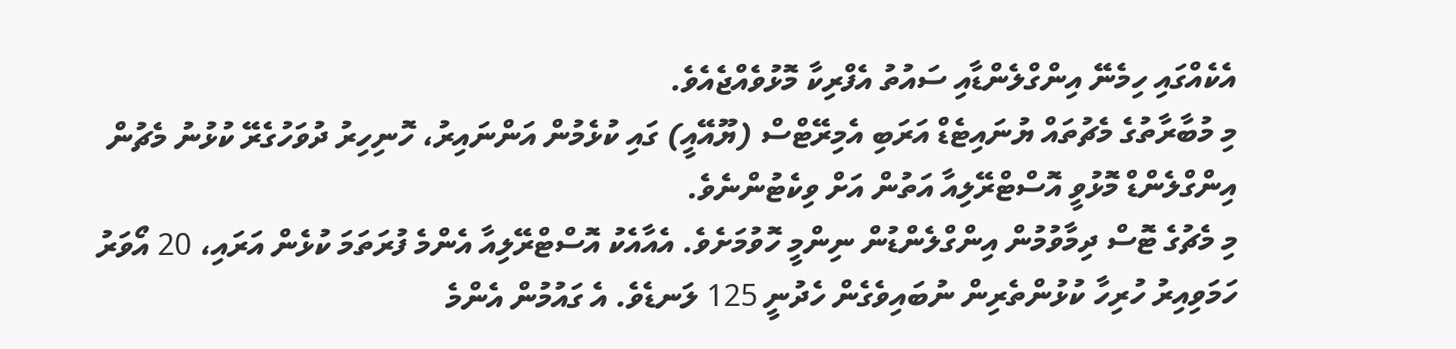އެކެއްގައި ހިމެނޭ އިންގްލެންޑާއި ސައުތު އެފްރިކާ މޮޅުވެއްޖެއެވެ.
މި މުބާރާތުގެ މެޗުތައް ޔުނައިޓެޑް އަރަބި އެމިރޭޓްސް (ޔޫއޭއީ) ގައި ކުޅެމުން އަންނައިރު، ހޮނިހިރު ދުވަހުގެރޭ ކުޅުނު މެޗުން އިންގްލެންޑް މޮޅުވީ އޮސްޓްރޭލިއާ އަތުން އަށް ވިކެޓުންނެވެ.
މި މެޗުގެ ޓޮސް ދިމާވުމުން އިންގްލެންޑުން ނިންމީ ހޮވުމަށެވެ. އެއާއެކު އޮސްޓްރޭލިއާ އެންމެ ފުރަތަމަ ކުޅެން އަރައި، 20 އޯވަރު ހަމަވިއިރު ހުރިހާ ކުޅުންތެރިން ނުބައިވެގެން ހެދުނީ 125 ލަނޑެވެ. އެ ގައުމުން އެންމެ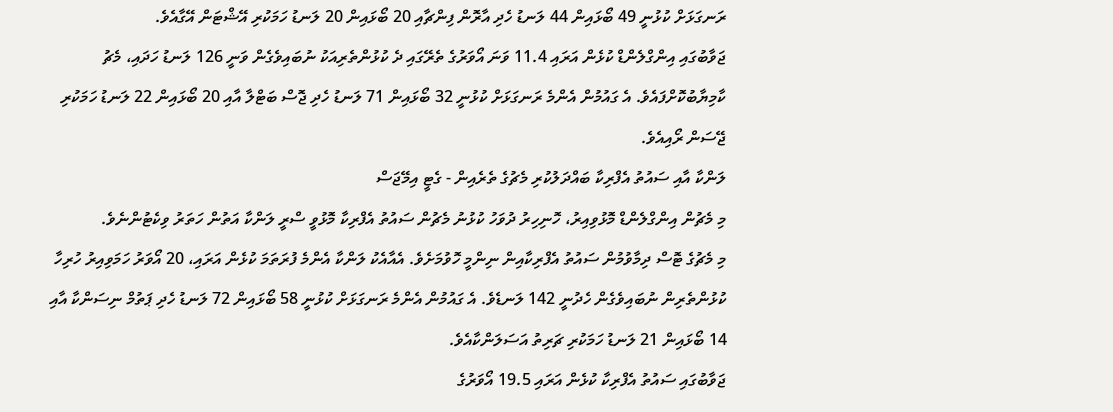ރަނގަޅަށް ކުޅުނީ 49 ބޯޅައިން 44 ލަނޑު ހެދި އާރޮން ފިންޗާއި 20 ބޯޅައިން 20 ލަނޑު ހަމަކުރި އޭޝްޓަން އޭގާއެވެ.
ޖަވާބުގައި އިންގްލެންޑް ކުޅެން އަރައި 11.4 ވަނަ އޯވަރުގެ ތެރޭގައި ދެ ކުޅުންތެރިއަކު ނުބައިވެގެން ވަނީ 126 ލަނޑު ހަދައި، މެޗު ކާމިޔާބުކޮށްފައެވެ. އެ ގައުމުން އެންމެ ރަނގަޅަށް ކުޅުނީ 32 ބޯޅައިން 71 ލަނޑު ހެދި ޖޮސް ބަޓްލާ އާއި 20 ބޯޅައިން 22 ލަނޑު ހަމަކުރި ޖޭސަން ރޯއިއެވެ.
ލަންކާ އާއި ސައުތު އެފްރިކާ ބައްދަލުކުރި މެޗުގެ ތެރެއިން - ގެޓީ އިމޭޖަސް
މި މެޗުން އިންގްލެންޑް މޮޅުވިއިރު، ހޮނިހިރު ދުވަހު ކުޅުނު މެޗުން ސައުތު އެފްރިކާ މޮޅުވީ ސްރީ ލަންކާ އަތުން ހަތަރު ވިކެޓުންނެވެ.
މި މެޗުގެ ޓޮސް ދިމާވުމުން ސައުތު އެފްރިކާއިން ނިންމީ ހޮވުމަށެވެ. އެއާއެކު ލަންކާ އެންމެ ފުރަތަމަ ކުޅެން އަރައި، 20 އޯވަރު ހަމަވިއިރު ހުރިހާ ކުޅުންތެރިން ނުބައިވެގެން ހެދުނީ 142 ލަނޑެވެ. އެ ގައުމުން އެންމެ ރަނގަޅަށް ކުޅުނީ 58 ބޯޅައިން 72 ލަނޑު ހެދި ޕަތުމް ނިސަންކާ އާއި 14 ބޯޅައިން 21 ލަނޑު ހަމަކުރި ޗަރިތު އަސަލަންކާއެވެ.
ޖަވާބުގައި ސައުތު އެފްރިކާ ކުޅެން އަރައި 19.5 އޯވަރުގެ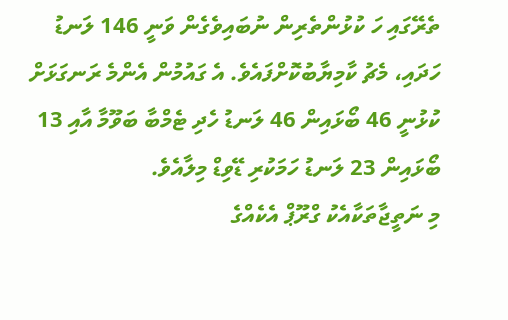ތެރޭގައި ހަ ކުޅުންތެރިން ނުބައިވެގެން ވަނީ 146 ލަނޑު ހަދައި، މެޗު ކާމިޔާބުކޮށްފައެވެ. އެ ގައުމުން އެންމެ ރަނގަޅަށް ކުޅުނީ 46 ބޯޅައިން 46 ލަނޑު ހެދި ޓެމްބާ ބަވޫމާ އާއި 13 ބޯޅައިން 23 ލަނޑު ހަމަކުރި ޑޭވިޑް މިލާއެވެ.
މި ނަތީޖާތަކާއެކު ގްރޫޕް އެކެއްގެ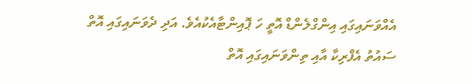އެއްވަނައިގައި އިންގްލެންޑް އޮތީ ހަ ޕޮއިންޓާއެކުއެވެ. އަދި ދެވަނައިގައި އޮތް ސައުތު އެފްރިކާ އާއި ތިންވަނައިގައި އޮތް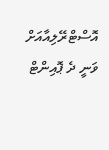އޮސްޓްރޭލިއާއަށް ވަނީ ދެ ޕޮއިންޓް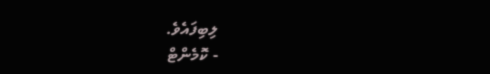ލިބިފައެވެ.
- ކޮމެންޓް